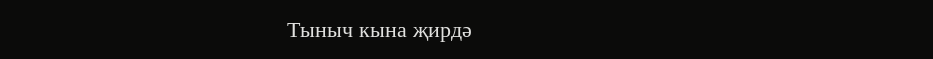Тыныч кына җирдә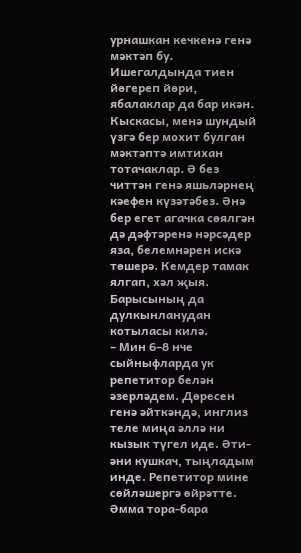урнашкан кечкенә генә мәктәп бу. Ишегалдында тиен йөгереп йөри, ябалаклар да бар икән. Кыскасы, менә шундый үзгә бер мохит булган мәктәптә имтихан тотачаклар. Ә без читтән генә яшьләрнең кәефен күзәтәбез. Әнә бер егет агачка сөялгән дә дәфтәренә нәрсәдер яза, белемнәрен искә төшерә. Кемдер тамак ялгап, хәл җыя. Барысының да дулкынланудан котыласы килә.
– Мин 6–8 нче сыйныфларда ук репетитор белән әзерләдем. Дөресен генә әйткәндә, инглиз теле миңа әллә ни кызык түгел иде. Әти-әни кушкач, тыңладым инде. Репетитор мине сөйләшергә өйрәтте. Әмма тора-бара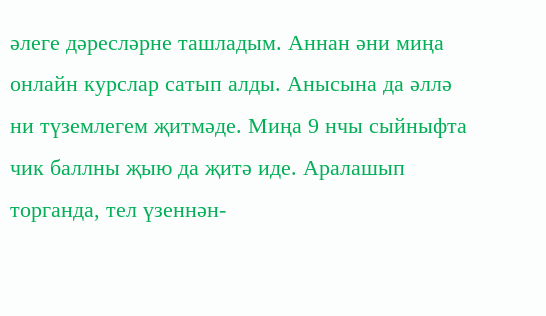әлеге дәресләрне ташладым. Аннан әни миңа онлайн курслар сатып алды. Анысына да әллә ни түземлегем җитмәде. Миңа 9 нчы сыйныфта чик баллны җыю да җитә иде. Аралашып торганда, тел үзеннән-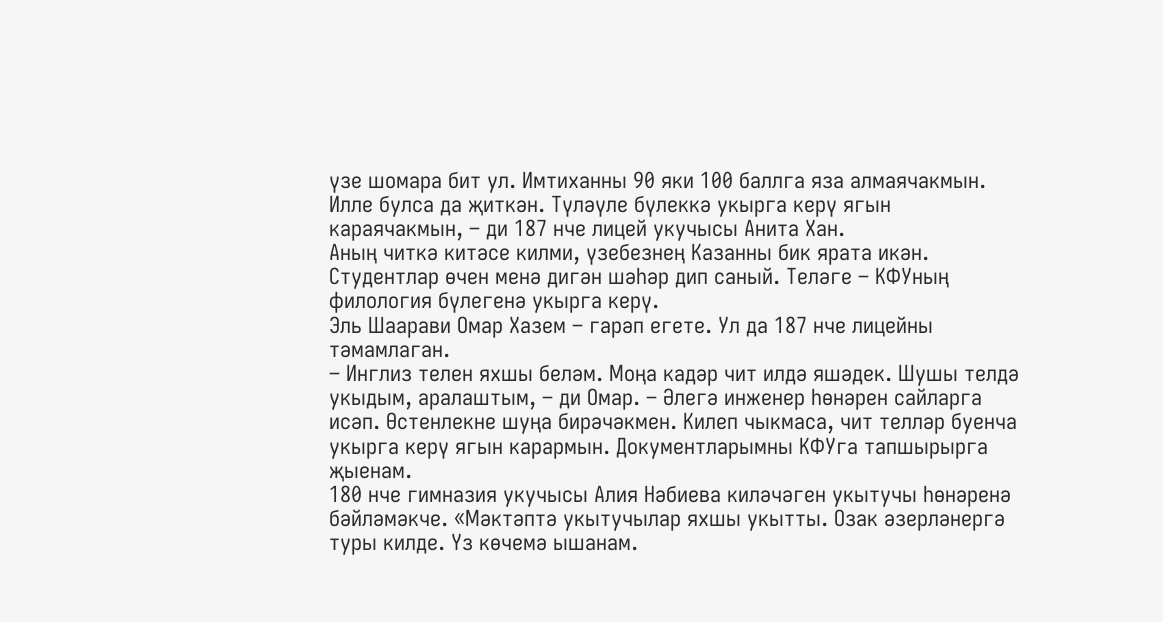үзе шомара бит ул. Имтиханны 90 яки 100 баллга яза алмаячакмын. Илле булса да җиткән. Түләүле бүлеккә укырга керү ягын караячакмын, – ди 187 нче лицей укучысы Анита Хан.
Аның читкә китәсе килми, үзебезнең Казанны бик ярата икән. Студентлар өчен менә дигән шәһәр дип саный. Теләге – КФУның филология бүлегенә укырга керү.
Эль Шаарави Омар Хазем – гарәп егете. Ул да 187 нче лицейны тәмамлаган.
– Инглиз телен яхшы беләм. Моңа кадәр чит илдә яшәдек. Шушы телдә укыдым, аралаштым, – ди Омар. – Әлегә инженер һөнәрен сайларга исәп. Өстенлекне шуңа бирәчәкмен. Килеп чыкмаса, чит телләр буенча укырга керү ягын карармын. Документларымны КФУга тапшырырга җыенам.
180 нче гимназия укучысы Алия Нәбиева киләчәген укытучы һөнәренә бәйләмәкче. «Мәктәптә укытучылар яхшы укытты. Озак әзерләнергә туры килде. Үз көчемә ышанам.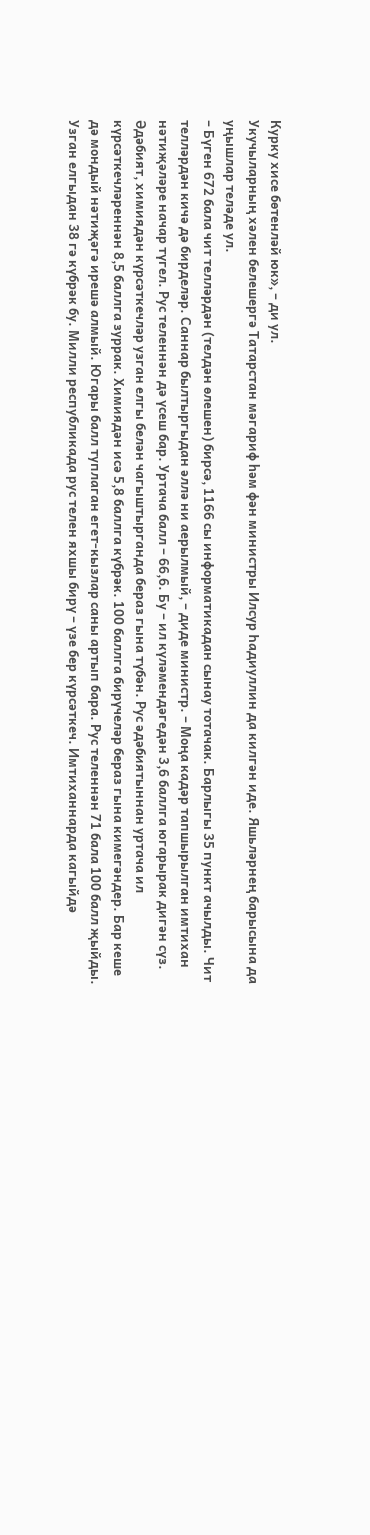Курку хисе бөтенләй юк», – ди ул.
Укучыларның хәлен белешергә Татарстан мәгариф һәм фән министры Илсур Һадиуллин да килгән иде. Яшьләрнең барысына да уңышлар теләде ул.
– Бүген 672 бала чит телләрдән (телдән өлешен) бирсә, 1166 сы информатикадан сынау тотачак. Барлыгы 35 пункт ачылды. Чит телләрдән кичә дә бирделәр. Саннар былтыргыдан әллә ни аерылмый, – диде министр. – Моңа кадәр тапшырылган имтихан нәтиҗәләре начар түгел. Рус теленнән дә үсеш бар. Уртача балл – 66,6. Бу – ил күләмендәгедән 3,6 баллга югарырак дигән сүз. Әдәбият, химиядән күрсәткечләр узган елгы белән чагыштырганда бераз гына түбән. Рус әдәбиятыннан уртача ил күрсәткечләреннән 8,5 баллга зуррак. Химиядән исә 5,8 баллга күбрәк. 100 баллга бирүчеләр бераз гына кимегәндер. Бар кеше дә мондый нәтиҗәгә ирешә алмый. Югары балл туплаган егет-кызлар саны артып бара. Рус теленнән 71 бала 100 балл җыйды. Узган елгыдан 38 гә күбрәк бу. Милли республикада рус телен яхшы бирү – үзе бер күрсәткеч. Имтиханнарда кагыйдә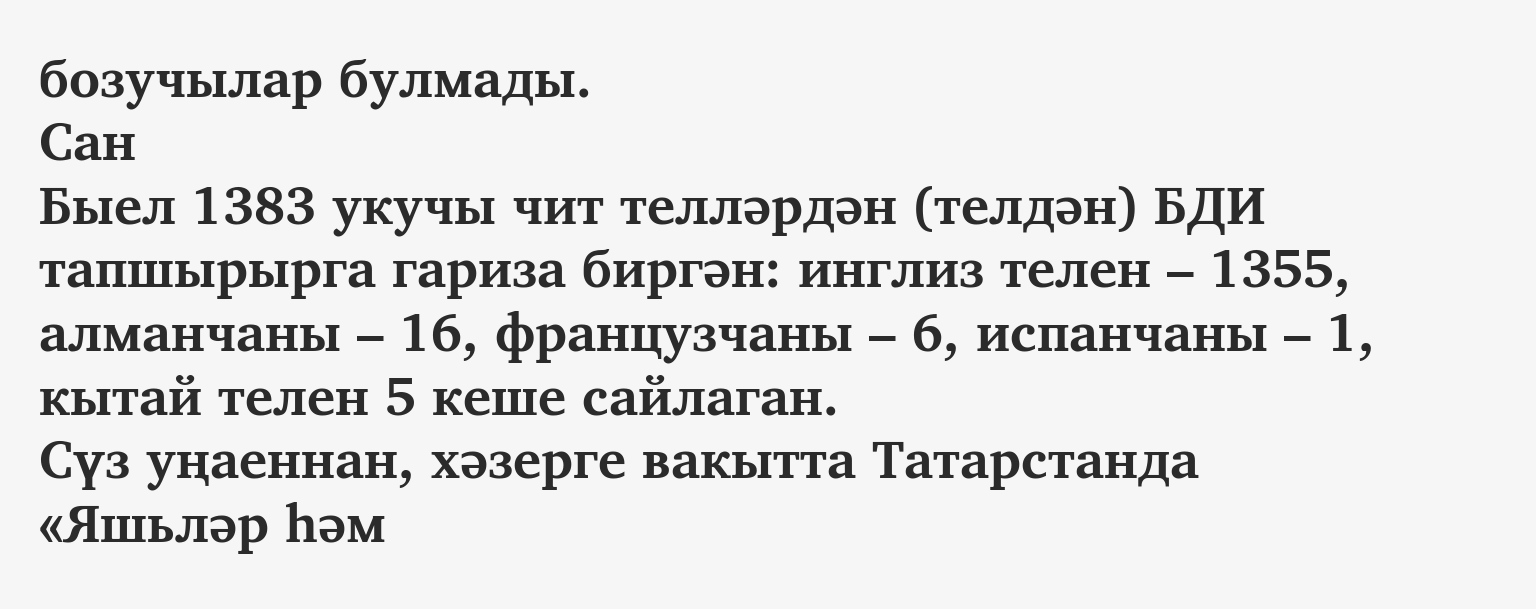бозучылар булмады.
Сан
Быел 1383 укучы чит телләрдән (телдән) БДИ тапшырырга гариза биргән: инглиз телен – 1355, алманчаны – 16, французчаны – 6, испанчаны – 1, кытай телен 5 кеше сайлаган.
Сүз уңаеннан, хәзерге вакытта Татарстанда «Яшьләр һәм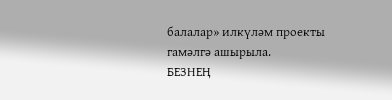балалар» илкүләм проекты гамәлгә ашырыла.
БЕЗНЕҢ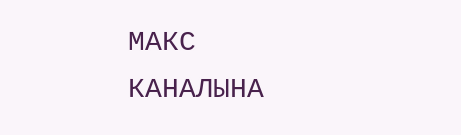МАКС КАНАЛЫНА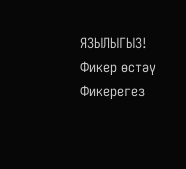ЯЗЫЛЫГЫЗ!
Фикер өстәү
Фикерегез